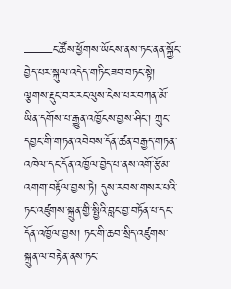——ང་ཚོས་ཕྱོགས་ཡོངས་ནས་ཏང་ནན་སྐྱོང་བྱེད་པར་སྐུལ་འདེད་གཏིང་ཟབ་བཏང་སྟེ། ལྕགས་རྡུང་བར་རང་ལུས་ངེས་པར་བཀན་མོ་ཡིན་དགོས་པ་རྒྱུན་འཁྱོངས་བྱས་ཤིང་། ཀྲུང་དབྱང་གི་གཏན་འབེབས་དོན་ཚན་བརྒྱད་གཏན་འཁེལ་དང་དོན་འཁྱོལ་བྱེད་པ་ནས་འགོ་རྩོམ་འགག་བརྟོལ་བྱས་ཏེ། དུས་རབས་གསར་པའི་ཏང་འཛུགས་སྐྲུན་གྱི་སྤྱིའི་བླང་བྱ་བཏོན་པ་དང་དོན་འཁྱོལ་བྱས། ཏང་གི་ཆབ་སྲིད་འཛུགས་སྐྲུན་ལ་བརྟེན་ནས་ཏང་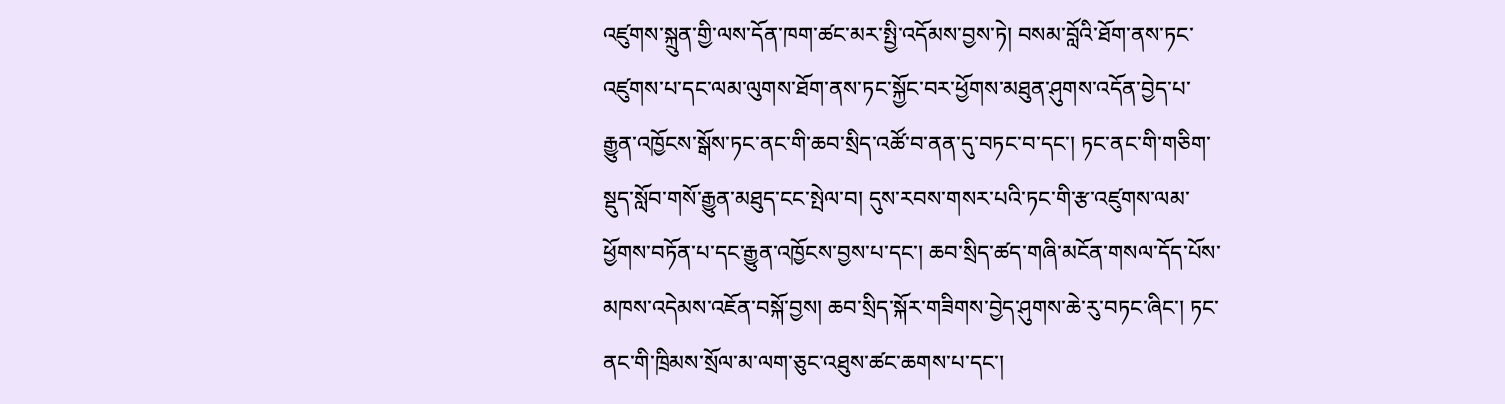འཛུགས་སྐྲུན་གྱི་ལས་དོན་ཁག་ཚང་མར་སྤྱི་འདོམས་བྱས་ཏེ། བསམ་བློའི་ཐོག་ནས་ཏང་འཛུགས་པ་དང་ལམ་ལུགས་ཐོག་ནས་ཏང་སྐྱོང་བར་ཕྱོགས་མཐུན་ཤུགས་འདོན་བྱེད་པ་རྒྱུན་འཁྱོངས་སྒོས་ཏང་ནང་གི་ཆབ་སྲིད་འཚོ་བ་ནན་དུ་བཏང་བ་དང་། ཏང་ནང་གི་གཅིག་སྡུད་སློབ་གསོ་རྒྱུན་མཐུད་ངང་སྤེལ་བ། དུས་རབས་གསར་པའི་ཏང་གི་རྩ་འཛུགས་ལམ་ཕྱོགས་བཏོན་པ་དང་རྒྱུན་འཁྱོངས་བྱས་པ་དང་། ཆབ་སྲིད་ཚད་གཞི་མངོན་གསལ་དོད་པོས་མཁས་འདེམས་འཇོན་བསྐོ་བྱས། ཆབ་སྲིད་སྐོར་གཟིགས་བྱེད་ཤུགས་ཆེ་རུ་བཏང་ཞིང་། ཏང་ནང་གི་ཁྲིམས་སྲོལ་མ་ལག་ཅུང་འཐུས་ཚང་ཆགས་པ་དང་།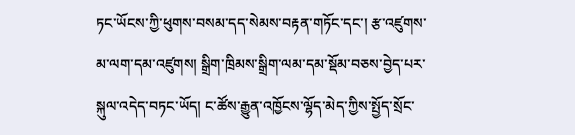ཏང་ཡོངས་ཀྱི་ཕུགས་བསམ་དད་སེམས་བརྟན་གཏོང་དང་། རྩ་འཛུགས་མ་ལག་དམ་འཛུགས། སྒྲིག་ཁྲིམས་སྒྲིག་ལམ་དམ་སྡོམ་བཅས་བྱེད་པར་སྐུལ་འདེད་བཏང་ཡོད། ང་ཚོས་རྒྱུན་འཁྱོངས་ལྷོད་མེད་ཀྱིས་སྤྱོད་སྲོང་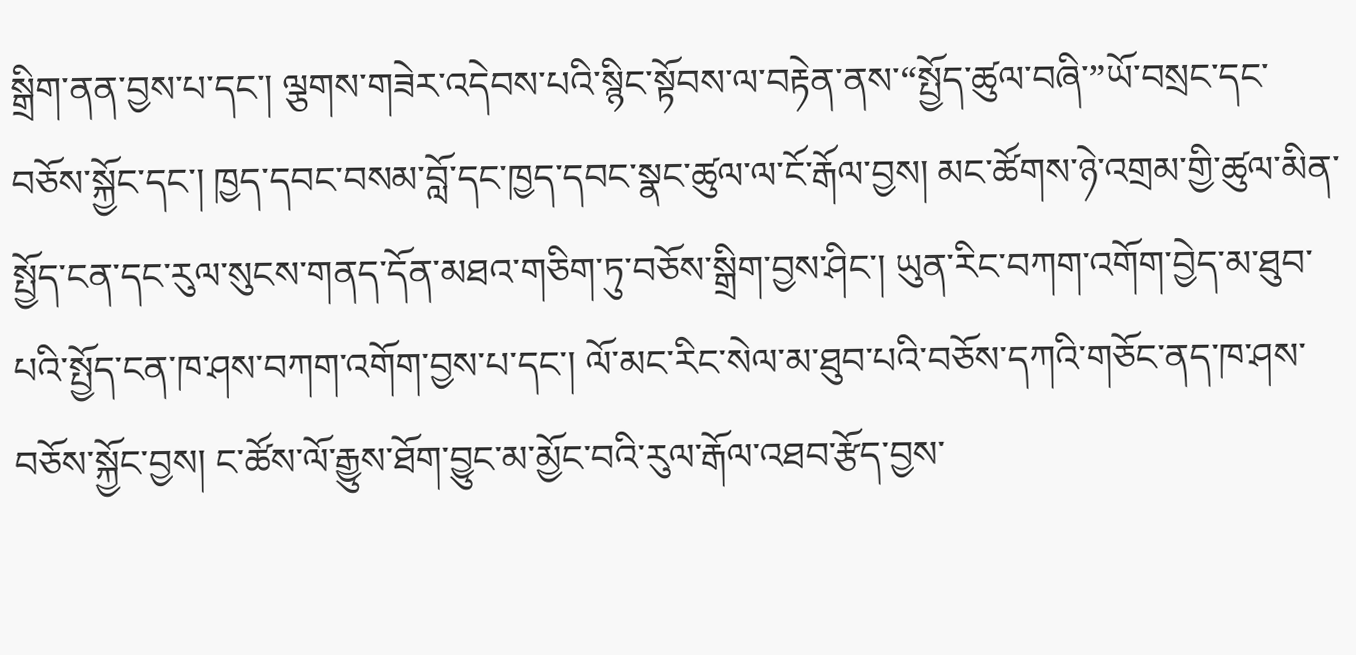སྒྲིག་ནན་བྱས་པ་དང་། ལྕགས་གཟེར་འདེབས་པའི་སྙིང་སྟོབས་ལ་བརྟེན་ནས་“སྤྱོད་ཚུལ་བཞི་”ཡོ་བསྲང་དང་བཅོས་སྐྱོང་དང་། ཁྱད་དབང་བསམ་བློ་དང་ཁྱད་དབང་སྣང་ཚུལ་ལ་ངོ་རྒོལ་བྱས། མང་ཚོགས་ཉེ་འགྲམ་གྱི་ཚུལ་མིན་སྤྱོད་ངན་དང་རུལ་སུངས་གནད་དོན་མཐའ་གཅིག་ཏུ་བཅོས་སྒྲིག་བྱས་ཤིང་། ཡུན་རིང་བཀག་འགོག་བྱེད་མ་ཐུབ་པའི་སྤྱོད་ངན་ཁ་ཤས་བཀག་འགོག་བྱས་པ་དང་། ལོ་མང་རིང་སེལ་མ་ཐུབ་པའི་བཅོས་དཀའི་གཅོང་ནད་ཁ་ཤས་བཅོས་སྐྱོང་བྱས། ང་ཚོས་ལོ་རྒྱུས་ཐོག་བྱུང་མ་མྱོང་བའི་རུལ་རྒོལ་འཐབ་རྩོད་བྱས་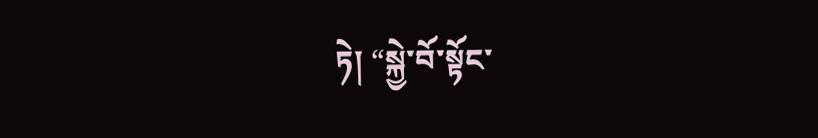ཏེ། “སྐྱེ་བོ་སྟོང་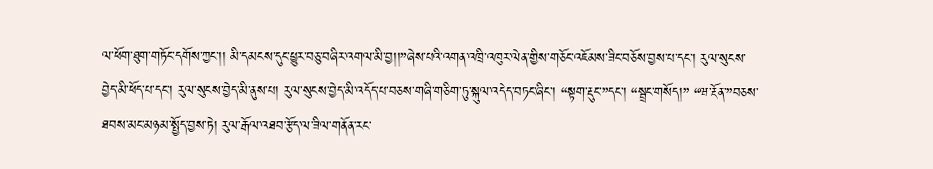ལ་ཕོག་ཐུག་གཏོང་དགོས་ཀྱང་།། མི་དམངས་དུང་ཕྱུར་བཅུ་བཞིར་འགལ་མི་བྱ།།”ཞེས་པའི་འགན་འཁྲི་འཁུར་ལེན་གྱིས་གཅོང་འཇོམས་ཟིང་བཅོས་བྱས་པ་དང་། རུལ་སུངས་བྱེད་མི་ཕོད་པ་དང་། རུལ་སུངས་བྱེད་མི་ནུས་པ། རུལ་སུངས་བྱེད་མི་འདོད་པ་བཅས་གཞི་གཅིག་ཏུ་སྐུལ་འདེད་བཏང་ཞིང་། “སྟག་རྡུང་”དང་། “སྦྲང་གསོད།” “ཝ་རྔོན་”བཅས་ཐབས་མང་མཉམ་སྤྱོད་བྱས་ཏེ། རུལ་རྒོལ་འཐབ་རྩོད་ལ་ཟིལ་གནོན་རང་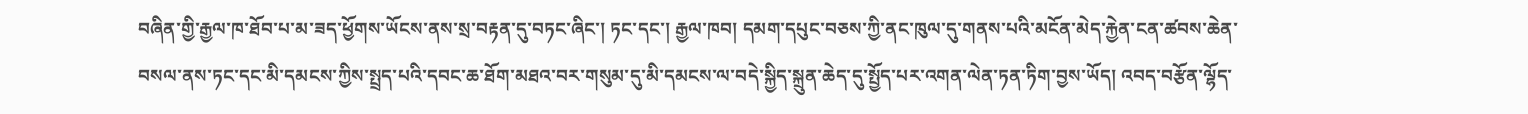བཞིན་གྱི་རྒྱལ་ཁ་ཐོབ་པ་མ་ཟད་ཕྱོགས་ཡོངས་ནས་སྲ་བརྟན་དུ་བཏང་ཞིང་། ཏང་དང་། རྒྱལ་ཁབ། དམག་དཔུང་བཅས་ཀྱི་ནང་ཁུལ་དུ་གནས་པའི་མངོན་མེད་རྐྱེན་ངན་ཚབས་ཆེན་བསལ་ནས་ཏང་དང་མི་དམངས་ཀྱིས་སྤྲད་པའི་དབང་ཆ་ཐོག་མཐའ་བར་གསུམ་དུ་མི་དམངས་ལ་བདེ་སྐྱིད་སྐྲུན་ཆེད་དུ་སྤྱོད་པར་འགན་ལེན་ཏན་ཏིག་བྱས་ཡོད། འབད་བརྩོན་ལྷོད་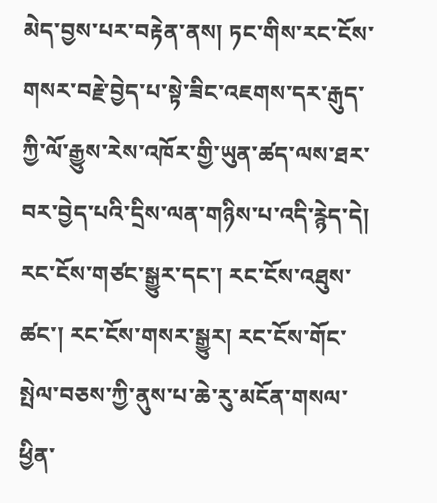མེད་བྱས་པར་བརྟེན་ནས། ཏང་གིས་རང་ངོས་གསར་བརྗེ་བྱེད་པ་སྟེ་ཟིང་འཇགས་དར་རྒུད་ཀྱི་ལོ་རྒྱུས་རེས་འཁོར་གྱི་ཡུན་ཚད་ལས་ཐར་བར་བྱེད་པའི་དྲིས་ལན་གཉིས་པ་འདི་རྙེད་དེ། རང་ངོས་གཙང་སྒྱུར་དང་། རང་ངོས་འཐུས་ཚང་། རང་ངོས་གསར་སྒྱུར། རང་ངོས་གོང་སྤེལ་བཅས་ཀྱི་ནུས་པ་ཆེ་རུ་མངོན་གསལ་ཕྱིན་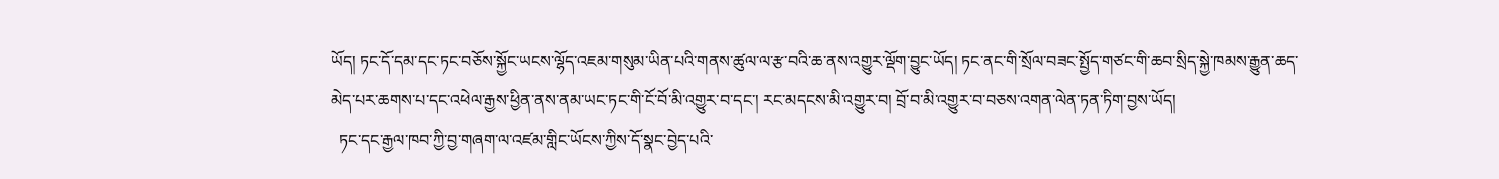ཡོད། ཏང་དོ་དམ་དང་ཏང་བཅོས་སྐྱོང་ཡངས་ལྷོད་འཇམ་གསུམ་ཡིན་པའི་གནས་ཚུལ་ལ་རྩ་བའི་ཆ་ནས་འགྱུར་ལྡོག་བྱུང་ཡོད། ཏང་ནང་གི་སྲོལ་བཟང་སྤྱོད་གཙང་གི་ཆབ་སྲིད་སྐྱེ་ཁམས་རྒྱུན་ཆད་མེད་པར་ཆགས་པ་དང་འཕེལ་རྒྱས་ཕྱིན་ནས་ནམ་ཡང་ཏང་གི་ངོ་བོ་མི་འགྱུར་བ་དང་། རང་མདངས་མི་འགྱུར་བ། བྲོ་བ་མི་འགྱུར་བ་བཅས་འགན་ལེན་ཏན་ཏིག་བྱས་ཡོད།
  ཏང་དང་རྒྱལ་ཁབ་ཀྱི་བྱ་གཞག་ལ་འཛམ་གླིང་ཡོངས་ཀྱིས་དོ་སྣང་བྱེད་པའི་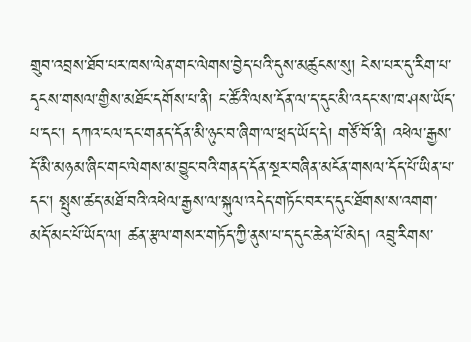གྲུབ་འབྲས་ཐོབ་པར་ཁས་ལེན་གང་ལེགས་བྱེད་པའི་དུས་མཚུངས་སུ། ངེས་པར་དུ་རིག་པ་དྭངས་གསལ་གྱིས་མཐོང་དགོས་པ་ནི། ང་ཚོའི་ལས་དོན་ལ་ད་དུང་མི་འདང་ས་ཁ་ཤས་ཡོད་པ་དང་། དཀའ་ངལ་དང་གནད་དོན་མི་ཉུང་བ་ཞིག་ལ་ཕྲད་ཡོད་དེ། གཙོ་བོ་ནི། འཕེལ་རྒྱས་དོ་མི་མཉམ་ཞིང་གང་ལེགས་མ་བྱུང་བའི་གནད་དོན་སྔར་བཞིན་མངོན་གསལ་དོད་པོ་ཡིན་པ་དང་། སྤུས་ཚད་མཐོ་བའི་འཕེལ་རྒྱས་ལ་སྐུལ་འདེད་གཏོང་བར་ད་དུང་ཐོགས་ས་འགག་མདོ་མང་པོ་ཡོད་ལ། ཚན་རྩལ་གསར་གཏོད་ཀྱི་ནུས་པ་ད་དུང་ཆེན་པོ་མེད། འབྲུ་རིགས་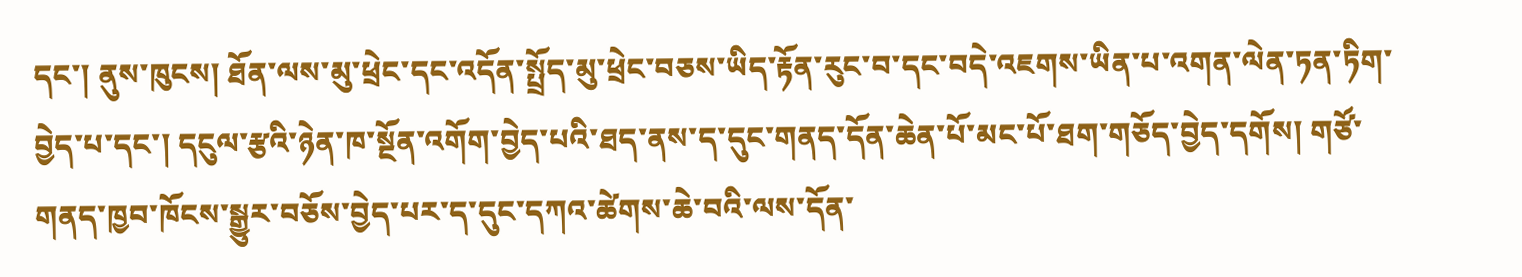དང་། ནུས་ཁུངས། ཐོན་ལས་མུ་ཕྲེང་དང་འདོན་སྤྲོད་མུ་ཕྲེང་བཅས་ཡིད་རྟོན་རུང་བ་དང་བདེ་འཇགས་ཡིན་པ་འགན་ལེན་ཏན་ཏིག་བྱེད་པ་དང་། དངུལ་རྩའི་ཉེན་ཁ་སྔོན་འགོག་བྱེད་པའི་ཐད་ནས་ད་དུང་གནད་དོན་ཆེན་པོ་མང་པོ་ཐག་གཅོད་བྱེད་དགོས། གཙོ་གནད་ཁྱབ་ཁོངས་སྒྱུར་བཅོས་བྱེད་པར་ད་དུང་དཀའ་ཚེགས་ཆེ་བའི་ལས་དོན་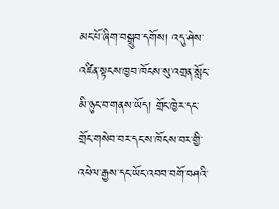མང་པོ་ཞིག་བསྒྲུབ་དགོས། འདུ་ཤེས་འཛིན་སྟངས་ཁྱབ་ཁོངས་སུ་འགྲན་སློང་མི་ཉུང་བ་གནས་ཡོད། གྲོང་ཁྱེར་དང་གྲོང་གསེབ་བར་དང་ས་ཁོངས་བར་གྱི་འཕེལ་རྒྱས་དང་ཡོང་འབབ་བགོ་བཤའི་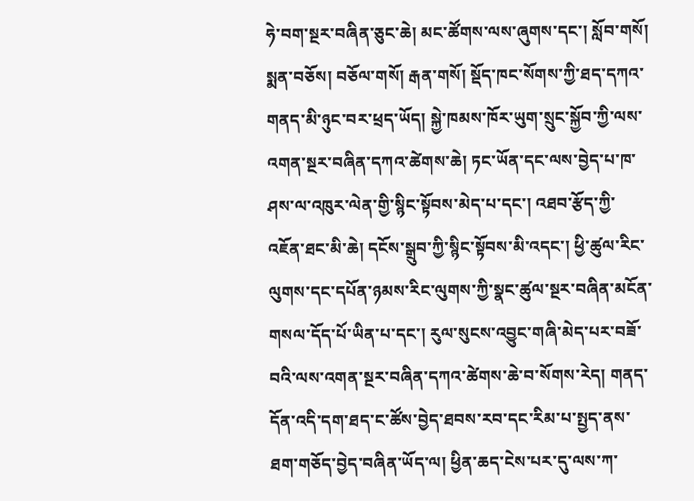ཧེ་བག་སྔར་བཞིན་ཅུང་ཆེ། མང་ཚོགས་ལས་ཞུགས་དང་། སློབ་གསོ། སྨན་བཅོས། བཅོལ་གསོ། རྒན་གསོ། སྡོད་ཁང་སོགས་ཀྱི་ཐད་དཀའ་གནད་མི་ཉུང་བར་ཕྲད་ཡོད། སྐྱེ་ཁམས་ཁོར་ཡུག་སྲུང་སྐྱོབ་ཀྱི་ལས་འགན་སྔར་བཞིན་དཀའ་ཚེགས་ཆེ། ཏང་ཡོན་དང་ལས་བྱེད་པ་ཁ་ཤས་ལ་འཁུར་ལེན་གྱི་སྙིང་སྟོབས་མེད་པ་དང་། འཐབ་རྩོད་ཀྱི་འཇོན་ཐང་མི་ཆེ། དངོས་སྒྲུབ་ཀྱི་སྙིང་སྟོབས་མི་འདང་། ཕྱི་ཚུལ་རིང་ལུགས་དང་དཔོན་ཉམས་རིང་ལུགས་ཀྱི་སྣང་ཚུལ་སྔར་བཞིན་མངོན་གསལ་དོད་པོ་ཡིན་པ་དང་། རུལ་སུངས་འབྱུང་གཞི་མེད་པར་བཟོ་བའི་ལས་འགན་སྔར་བཞིན་དཀའ་ཚེགས་ཆེ་བ་སོགས་རེད། གནད་དོན་འདི་དག་ཐད་ང་ཚོས་བྱེད་ཐབས་རབ་དང་རིམ་པ་སྤྱད་ནས་ཐག་གཅོད་བྱེད་བཞིན་ཡོད་ལ། ཕྱིན་ཆད་ངེས་པར་དུ་ལས་ཀ་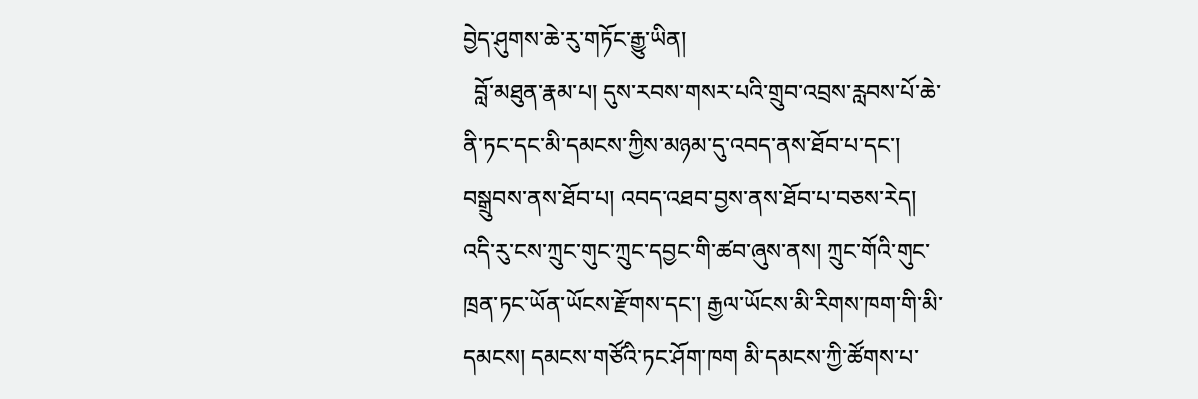བྱེད་ཤུགས་ཆེ་རུ་གཏོང་རྒྱུ་ཡིན།
  བློ་མཐུན་རྣམ་པ། དུས་རབས་གསར་པའི་གྲུབ་འབྲས་རླབས་པོ་ཆེ་ནི་ཏང་དང་མི་དམངས་ཀྱིས་མཉམ་དུ་འབད་ནས་ཐོབ་པ་དང་། བསྒྲུབས་ནས་ཐོབ་པ། འབད་འཐབ་བྱས་ནས་ཐོབ་པ་བཅས་རེད། འདི་རུ་ངས་ཀྲུང་གུང་ཀྲུང་དབྱང་གི་ཚབ་ཞུས་ནས། ཀྲུང་གོའི་གུང་ཁྲན་ཏང་ཡོན་ཡོངས་རྫོགས་དང་། རྒྱལ་ཡོངས་མི་རིགས་ཁག་གི་མི་དམངས། དམངས་གཙོའི་ཏང་ཤོག་ཁག མི་དམངས་ཀྱི་ཚོགས་པ་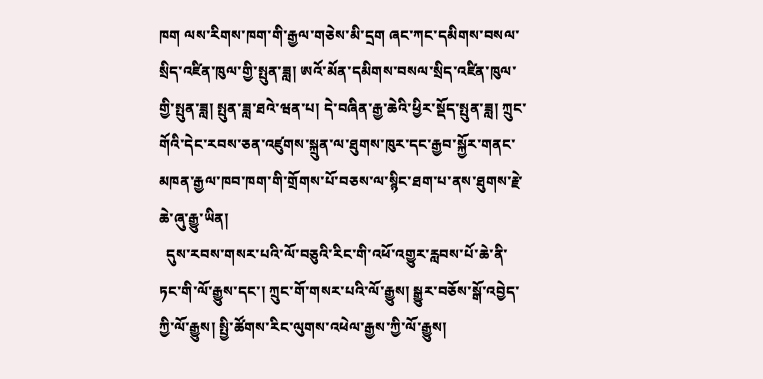ཁག ལས་རིགས་ཁག་གི་རྒྱལ་གཅེས་མི་དྲག ཞང་ཀང་དམིགས་བསལ་སྲིད་འཛིན་ཁུལ་གྱི་སྤུན་ཟླ། ཨའོ་མོན་དམིགས་བསལ་སྲིད་འཛིན་ཁུལ་གྱི་སྤུན་ཟླ། སྤུན་ཟླ་ཐའེ་ཝན་པ། དེ་བཞིན་རྒྱ་ཆེའི་ཕྱིར་སྡོད་སྤུན་ཟླ། ཀྲུང་གོའི་དེང་རབས་ཅན་འཛུགས་སྐྲུན་ལ་ཐུགས་ཁུར་དང་རྒྱབ་སྐྱོར་གནང་མཁན་རྒྱལ་ཁབ་ཁག་གི་གྲོགས་པོ་བཅས་ལ་སྙིང་ཐག་པ་ནས་ཐུགས་རྗེ་ཆེ་ཞུ་རྒྱུ་ཡིན།
  དུས་རབས་གསར་པའི་ལོ་བཅུའི་རིང་གི་འཕོ་འགྱུར་རླབས་པོ་ཆེ་ནི་ཏང་གི་ལོ་རྒྱུས་དང་། ཀྲུང་གོ་གསར་པའི་ལོ་རྒྱུས། སྒྱུར་བཅོས་སྒོ་འབྱེད་ཀྱི་ལོ་རྒྱུས། སྤྱི་ཚོགས་རིང་ལུགས་འཕེལ་རྒྱས་ཀྱི་ལོ་རྒྱུས།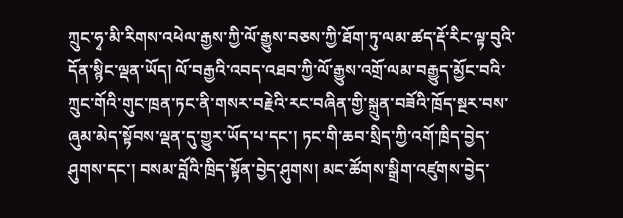ཀྲུང་ཧྭ་མི་རིགས་འཕེལ་རྒྱས་ཀྱི་ལོ་རྒྱུས་བཅས་ཀྱི་ཐོག་ཏུ་ལམ་ཚད་རྡོ་རིང་ལྟ་བུའི་དོན་སྙིང་ལྡན་ཡོད། ལོ་བརྒྱའི་འབད་འཐབ་ཀྱི་ལོ་རྒྱུས་འགྲོ་ལམ་བརྒྱུད་མྱོང་བའི་ཀྲུང་གོའི་གུང་ཁྲན་ཏང་ནི་གསར་བརྗེའི་རང་བཞིན་གྱི་སྐྲུན་བཟོའི་ཁྲོད་སྔར་བས་ཞུམ་མེད་སྟོབས་ལྡན་དུ་གྱུར་ཡོད་པ་དང་། ཏང་གི་ཆབ་སྲིད་ཀྱི་འགོ་ཁྲིད་བྱེད་ཤུགས་དང་། བསམ་བློའི་ཁྲིད་སྟོན་བྱེད་ཤུགས། མང་ཚོགས་སྒྲིག་འཛུགས་བྱེད་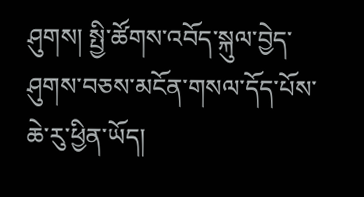ཤུགས། སྤྱི་ཚོགས་འབོད་སྐུལ་བྱེད་ཤུགས་བཅས་མངོན་གསལ་དོད་པོས་ཆེ་རུ་ཕྱིན་ཡོད།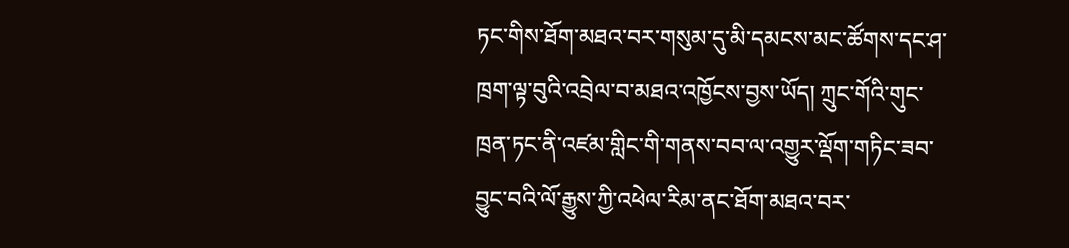ཏང་གིས་ཐོག་མཐའ་བར་གསུམ་དུ་མི་དམངས་མང་ཚོགས་དང་ཤ་ཁྲག་ལྟ་བུའི་འབྲེལ་བ་མཐའ་འཁྱོངས་བྱས་ཡོད། ཀྲུང་གོའི་གུང་ཁྲན་ཏང་ནི་འཛམ་གླིང་གི་གནས་བབ་ལ་འགྱུར་ལྡོག་གཏིང་ཟབ་བྱུང་བའི་ལོ་རྒྱུས་ཀྱི་འཕེལ་རིམ་ནང་ཐོག་མཐའ་བར་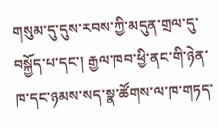གསུམ་དུ་དུས་རབས་ཀྱི་མདུན་གྲལ་དུ་བསྐྱོད་པ་དང་། རྒྱལ་ཁབ་ཕྱི་ནང་གི་ཉེན་ཁ་དང་ཉམས་སད་སྣ་ཚོགས་ལ་ཁ་གཏད་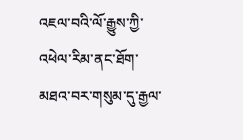འཇལ་བའི་ལོ་རྒྱུས་ཀྱི་འཕེལ་རིམ་ནང་ཐོག་མཐའ་བར་གསུམ་དུ་རྒྱལ་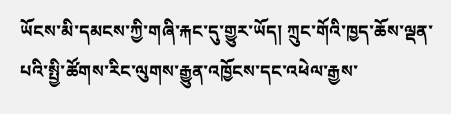ཡོངས་མི་དམངས་ཀྱི་གཞི་རྐང་དུ་གྱུར་ཡོད། ཀྲུང་གོའི་ཁྱད་ཆོས་ལྡན་པའི་སྤྱི་ཚོགས་རིང་ལུགས་རྒྱུན་འཁྱོངས་དང་འཕེལ་རྒྱས་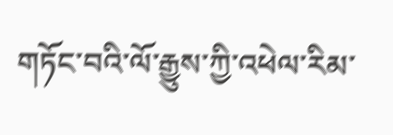གཏོང་བའི་ལོ་རྒྱུས་ཀྱི་འཕེལ་རིམ་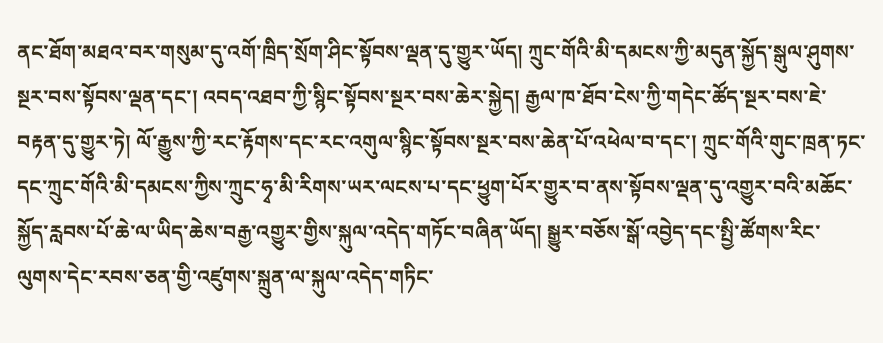ནང་ཐོག་མཐའ་བར་གསུམ་དུ་འགོ་ཁྲིད་སྲོག་ཤིང་སྟོབས་ལྡན་དུ་གྱུར་ཡོད། ཀྲུང་གོའི་མི་དམངས་ཀྱི་མདུན་སྐྱོད་སྒུལ་ཤུགས་སྔར་བས་སྟོབས་ལྡན་དང་། འབད་འཐབ་ཀྱི་སྙིང་སྟོབས་སྔར་བས་ཆེར་སྐྱེད། རྒྱལ་ཁ་ཐོབ་ངེས་ཀྱི་གདེང་ཚོད་སྔར་བས་ཇེ་བརྟན་དུ་གྱུར་ཏེ། ལོ་རྒྱུས་ཀྱི་རང་རྟོགས་དང་རང་འགུལ་སྙིང་སྟོབས་སྔར་བས་ཆེན་པོ་འཕེལ་བ་དང་། ཀྲུང་གོའི་གུང་ཁྲན་ཏང་དང་ཀྲུང་གོའི་མི་དམངས་ཀྱིས་ཀྲུང་ཧྭ་མི་རིགས་ཡར་ལངས་པ་དང་ཕྱུག་པོར་གྱུར་བ་ནས་སྟོབས་ལྡན་དུ་འགྱུར་བའི་མཆོང་སྐྱོད་རླབས་པོ་ཆེ་ལ་ཡིད་ཆེས་བརྒྱ་འགྱུར་གྱིས་སྐུལ་འདེད་གཏོང་བཞིན་ཡོད། སྒྱུར་བཅོས་སྒོ་འབྱེད་དང་སྤྱི་ཚོགས་རིང་ལུགས་དེང་རབས་ཅན་གྱི་འཛུགས་སྐྲུན་ལ་སྐུལ་འདེད་གཏིང་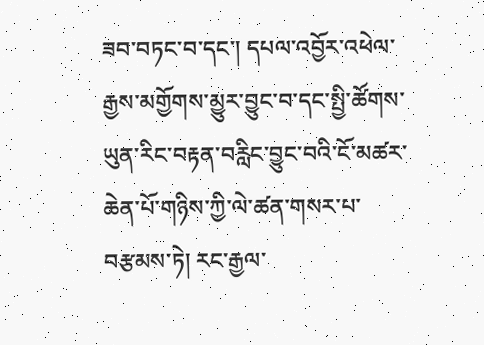ཟབ་བཏང་བ་དང་། དཔལ་འབྱོར་འཕེལ་རྒྱས་མགྱོགས་མྱུར་བྱུང་བ་དང་སྤྱི་ཚོགས་ཡུན་རིང་བརྟན་བརླིང་བྱུང་བའི་ངོ་མཚར་ཆེན་པོ་གཉིས་ཀྱི་ལེ་ཚན་གསར་པ་བརྩམས་ཏེ། རང་རྒྱལ་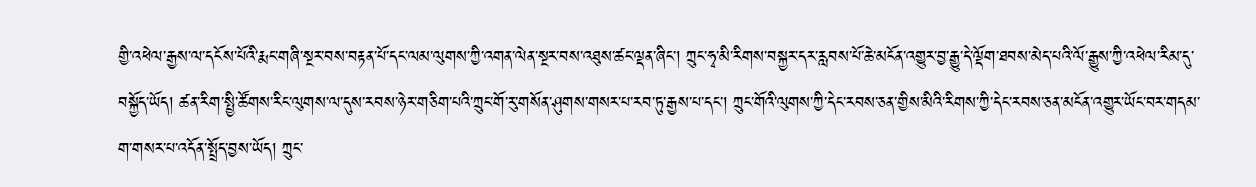གྱི་འཕེལ་རྒྱས་ལ་དངོས་པོའི་རྨང་གཞི་སྔར་བས་བརྟན་པོ་དང་ལམ་ལུགས་ཀྱི་འགན་ལེན་སྔར་བས་འཐུས་ཚང་ལྡན་ཞིང་། ཀྲུང་ཧྭ་མི་རིགས་བསྐྱར་དར་རླབས་པོ་ཆེ་མངོན་འགྱུར་བྱ་རྒྱུ་དེ་ལྡོག་ཐབས་མེད་པའི་ལོ་རྒྱུས་ཀྱི་འཕེལ་རིམ་དུ་བསྐྱོད་ཡོད། ཚན་རིག་སྤྱི་ཚོགས་རིང་ལུགས་ལ་དུས་རབས་ཉེར་གཅིག་པའི་ཀྲུང་གོ་རུ་གསོན་ཤུགས་གསར་པ་རབ་ཏུ་རྒྱས་པ་དང་། ཀྲུང་གོའི་ལུགས་ཀྱི་དེང་རབས་ཅན་གྱིས་མིའི་རིགས་ཀྱི་དེང་རབས་ཅན་མངོན་འགྱུར་ཡོང་བར་གདམ་ག་གསར་པ་འདོན་སྤྲོད་བྱས་ཡོད། ཀྲུང་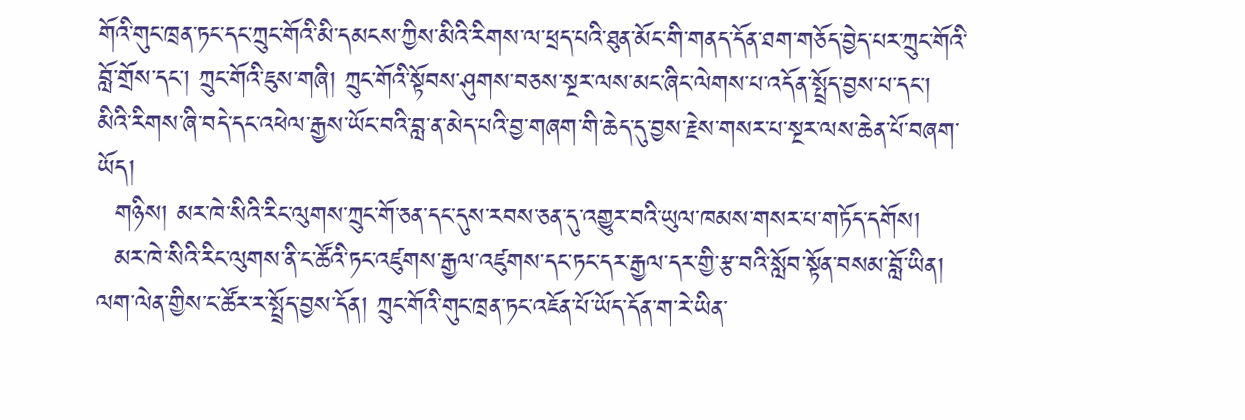གོའི་གུང་ཁྲན་ཏང་དང་ཀྲུང་གོའི་མི་དམངས་ཀྱིས་མིའི་རིགས་ལ་ཕྲད་པའི་ཐུན་མོང་གི་གནད་དོན་ཐག་གཅོད་བྱེད་པར་ཀྲུང་གོའི་བློ་གྲོས་དང་། ཀྲུང་གོའི་ཇུས་གཞི། ཀྲུང་གོའི་སྟོབས་ཤུགས་བཅས་སྔར་ལས་མང་ཞིང་ལེགས་པ་འདོན་སྤྲོད་བྱས་པ་དང་། མིའི་རིགས་ཞི་བདེ་དང་འཕེལ་རྒྱས་ཡོང་བའི་བླ་ན་མེད་པའི་བྱ་གཞག་གི་ཆེད་དུ་བྱས་རྗེས་གསར་པ་སྔར་ལས་ཆེན་པོ་བཞག་ཡོད།
  གཉིས། མར་ཁེ་སིའི་རིང་ལུགས་ཀྲུང་གོ་ཅན་དང་དུས་རབས་ཅན་དུ་འགྱུར་བའི་ཡུལ་ཁམས་གསར་པ་གཏོད་དགོས།
  མར་ཁེ་སིའི་རིང་ལུགས་ནི་ང་ཚོའི་ཏང་འཛུགས་རྒྱལ་འཛུགས་དང་ཏང་དར་རྒྱལ་དར་གྱི་རྩ་བའི་སློབ་སྟོན་བསམ་བློ་ཡིན། ལག་ལེན་གྱིས་ང་ཚོར་ར་སྤྲོད་བྱས་དོན། ཀྲུང་གོའི་གུང་ཁྲན་ཏང་འཇོན་པོ་ཡོད་དོན་ག་རེ་ཡིན་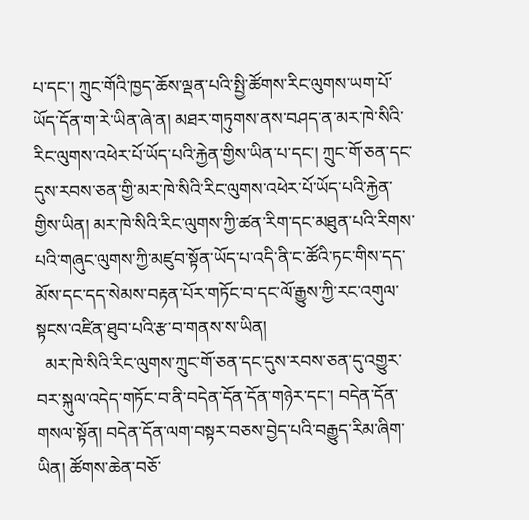པ་དང་། ཀྲུང་གོའི་ཁྱད་ཆོས་ལྡན་པའི་སྤྱི་ཚོགས་རིང་ལུགས་ཡག་པོ་ཡོད་དོན་ག་རེ་ཡིན་ཞེ་ན། མཐར་གཏུགས་ནས་བཤད་ན་མར་ཁེ་སིའི་རིང་ལུགས་འཕེར་པོ་ཡོད་པའི་རྐྱེན་གྱིས་ཡིན་པ་དང་། ཀྲུང་གོ་ཅན་དང་དུས་རབས་ཅན་གྱི་མར་ཁེ་སིའི་རིང་ལུགས་འཕེར་པོ་ཡོད་པའི་རྐྱེན་གྱིས་ཡིན། མར་ཁེ་སིའི་རིང་ལུགས་ཀྱི་ཚན་རིག་དང་མཐུན་པའི་རིགས་པའི་གཞུང་ལུགས་ཀྱི་མཛུབ་སྟོན་ཡོད་པ་འདི་ནི་ང་ཚོའི་ཏང་གིས་དད་མོས་དང་དད་སེམས་བརྟན་པོར་གཏོང་བ་དང་ལོ་རྒྱུས་ཀྱི་རང་འགུལ་སྟངས་འཛིན་ཐུབ་པའི་རྩ་བ་གནས་ས་ཡིན།
  མར་ཁེ་སིའི་རིང་ལུགས་ཀྲུང་གོ་ཅན་དང་དུས་རབས་ཅན་དུ་འགྱུར་བར་སྐུལ་འདེད་གཏོང་བ་ནི་བདེན་དོན་དོན་གཉེར་དང་། བདེན་དོན་གསལ་སྟོན། བདེན་དོན་ལག་བསྟར་བཅས་བྱེད་པའི་བརྒྱུད་རིམ་ཞིག་ཡིན། ཚོགས་ཆེན་བཅོ་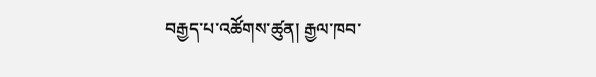བརྒྱད་པ་འཚོགས་ཚུན། རྒྱལ་ཁབ་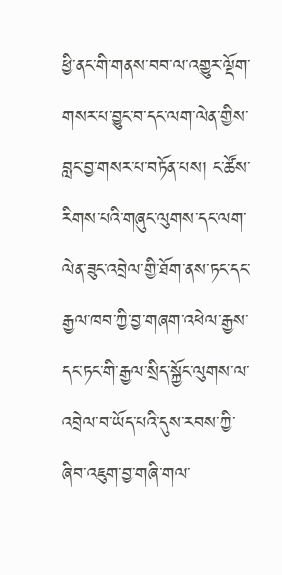ཕྱི་ནང་གི་གནས་བབ་ལ་འགྱུར་ལྡོག་གསར་པ་བྱུང་བ་དང་ལག་ལེན་གྱིས་བླང་བྱ་གསར་པ་བཏོན་པས། ང་ཚོས་རིགས་པའི་གཞུང་ལུགས་དང་ལག་ལེན་ཟུང་འབྲེལ་གྱི་ཐོག་ནས་ཏང་དང་རྒྱལ་ཁབ་ཀྱི་བྱ་གཞག་འཕེལ་རྒྱས་དང་ཏང་གི་རྒྱལ་སྲིད་སྐྱོང་ལུགས་ལ་འབྲེལ་བ་ཡོད་པའི་དུས་རབས་ཀྱི་ཞིབ་འཇུག་བྱ་གཞི་གལ་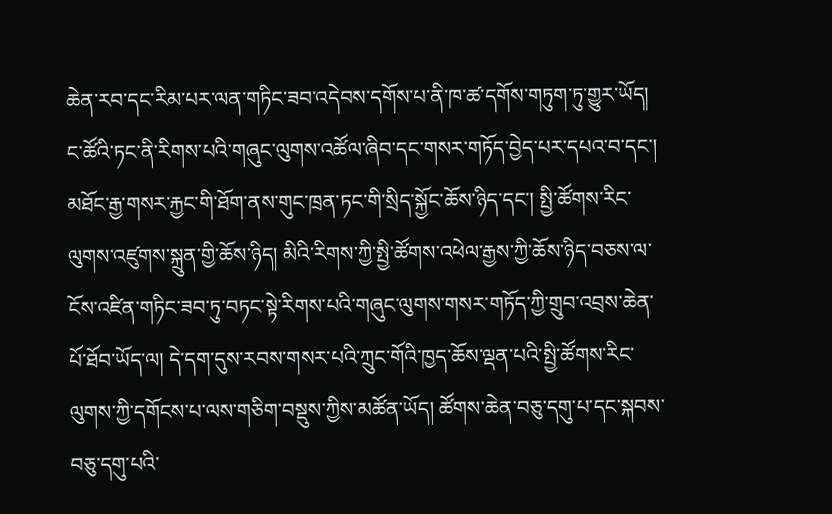ཆེན་རབ་དང་རིམ་པར་ལན་གཏིང་ཟབ་འདེབས་དགོས་པ་ནི་ཁ་ཚ་དགོས་གཏུག་ཏུ་གྱུར་ཡོད། ང་ཚོའི་ཏང་ནི་རིགས་པའི་གཞུང་ལུགས་འཚོལ་ཞིབ་དང་གསར་གཏོད་བྱེད་པར་དཔའ་བ་དང་། མཐོང་རྒྱ་གསར་རྐྱང་གི་ཐོག་ནས་གུང་ཁྲན་ཏང་གི་སྲིད་སྐྱོང་ཆོས་ཉིད་དང་། སྤྱི་ཚོགས་རིང་ལུགས་འཛུགས་སྐྲུན་གྱི་ཆོས་ཉིད། མིའི་རིགས་ཀྱི་སྤྱི་ཚོགས་འཕེལ་རྒྱས་ཀྱི་ཆོས་ཉིད་བཅས་ལ་ངོས་འཛིན་གཏིང་ཟབ་ཏུ་བཏང་སྟེ་རིགས་པའི་གཞུང་ལུགས་གསར་གཏོད་ཀྱི་གྲུབ་འབྲས་ཆེན་པོ་ཐོབ་ཡོད་ལ། དེ་དག་དུས་རབས་གསར་པའི་ཀྲུང་གོའི་ཁྱད་ཆོས་ལྡན་པའི་སྤྱི་ཚོགས་རིང་ལུགས་ཀྱི་དགོངས་པ་ལས་གཅིག་བསྡུས་ཀྱིས་མཚོན་ཡོད། ཚོགས་ཆེན་བཅུ་དགུ་པ་དང་སྐབས་བཅུ་དགུ་པའི་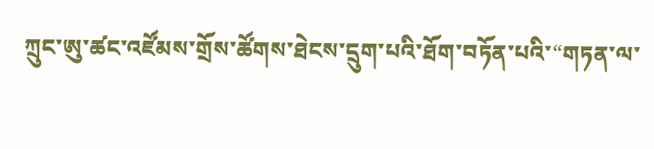ཀྲུང་ཨུ་ཚང་འཛོམས་གྲོས་ཚོགས་ཐེངས་དྲུག་པའི་ཐོག་བཏོན་པའི་“གཏན་ལ་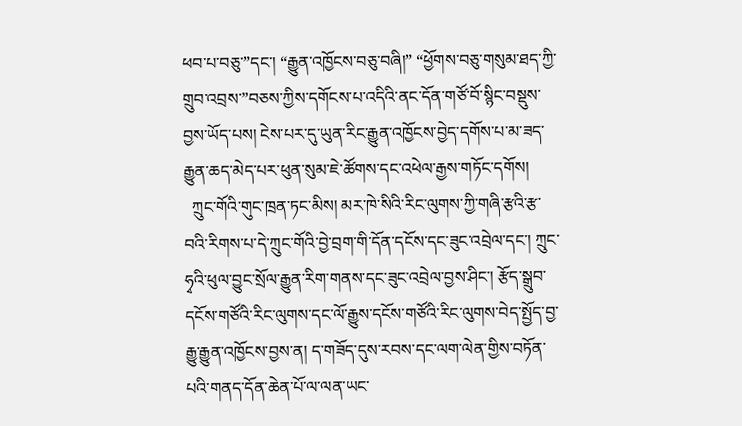ཕབ་པ་བཅུ་”དང་། “རྒྱུན་འཁྱོངས་བཅུ་བཞི།” “ཕྱོགས་བཅུ་གསུམ་ཐད་ཀྱི་གྲུབ་འབྲས་”བཅས་ཀྱིས་དགོངས་པ་འདིའི་ནང་དོན་གཙོ་བོ་སྙིང་བསྡུས་བྱས་ཡོད་པས། ངེས་པར་དུ་ཡུན་རིང་རྒྱུན་འཁྱོངས་བྱེད་དགོས་པ་མ་ཟད་རྒྱུན་ཆད་མེད་པར་ཕུན་སུམ་ཇེ་ཚོགས་དང་འཕེལ་རྒྱས་གཏོང་དགོས།
  ཀྲུང་གོའི་གུང་ཁྲན་ཏང་མིས། མར་ཁེ་སིའི་རིང་ལུགས་ཀྱི་གཞི་རྩའི་རྩ་བའི་རིགས་པ་དེ་ཀྲུང་གོའི་བྱེ་བྲག་གི་དོན་དངོས་དང་ཟུང་འབྲེལ་དང་། ཀྲུང་ཧྭའི་ཕུལ་བྱུང་སྲོལ་རྒྱུན་རིག་གནས་དང་ཟུང་འབྲེལ་བྱས་ཤིང་། རྩོད་སྒྲུབ་དངོས་གཙོའི་རིང་ལུགས་དང་ལོ་རྒྱུས་དངོས་གཙོའི་རིང་ལུགས་བེད་སྤྱོད་བྱ་རྒྱུ་རྒྱུན་འཁྱོངས་བྱས་ན། ད་གཟོད་དུས་རབས་དང་ལག་ལེན་གྱིས་བཏོན་པའི་གནད་དོན་ཆེན་པོ་ལ་ལན་ཡང་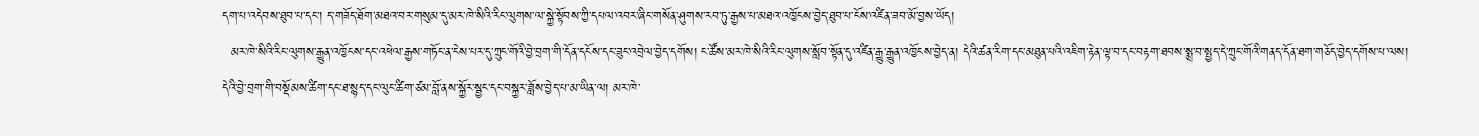དག་པ་འདེབས་ཐུབ་པ་དང་། ད་གཟོད་ཐོག་མཐའ་བར་གསུམ་དུ་མར་ཁེ་སིའི་རིང་ལུགས་ལ་སྐྱེ་སྟོབས་ཀྱི་དཔལ་འབར་ཞིང་གསོན་ཤུགས་རབ་ཏུ་རྒྱས་པ་མཐའ་འཁྱོངས་བྱེད་ཐུབ་པ་ངོས་འཛིན་ཟབ་མོ་བྱས་ཡོད།
  མར་ཁེ་སིའི་རིང་ལུགས་རྒྱུན་འཁྱོངས་དང་འཕེལ་རྒྱས་གཏོང་ན་ངེས་པར་དུ་ཀྲུང་གོའི་བྱེ་བྲག་གི་དོན་དངོས་དང་ཟུང་འབྲེལ་བྱེད་དགོས། ང་ཚོས་མར་ཁེ་སིའི་རིང་ལུགས་སློབ་སྟོན་དུ་འཛིན་རྒྱུ་རྒྱུན་འཁྱོངས་བྱེད་ན། དེའི་ཚན་རིག་དང་མཐུན་པའི་འཇིག་རྟེན་ལྟ་བ་དང་བརྟག་ཐབས་སྨྲ་བ་སྤྱད་དེ་ཀྲུང་གོའི་གནད་དོན་ཐག་གཅོད་བྱེད་དགོས་པ་ལས། དེའི་བྱེ་བྲག་གི་བསྡོམས་ཚིག་དང་ཐ་སྙད་དང་ལུང་ཚིག་ཙམ་བློ་ནས་སྐྱོར་སྦྱང་དང་བསྐྱར་ཟློས་བྱེད་པ་མ་ཡིན་ལ། མར་ཁེ་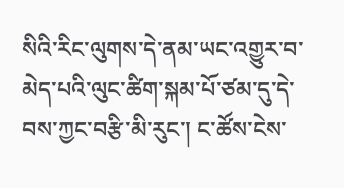སིའི་རིང་ལུགས་དེ་ནམ་ཡང་འགྱུར་བ་མེད་པའི་ལུང་ཚིག་སྐམ་པོ་ཙམ་དུ་དེ་བས་ཀྱང་བརྩི་མི་རུང་། ང་ཚོས་ངེས་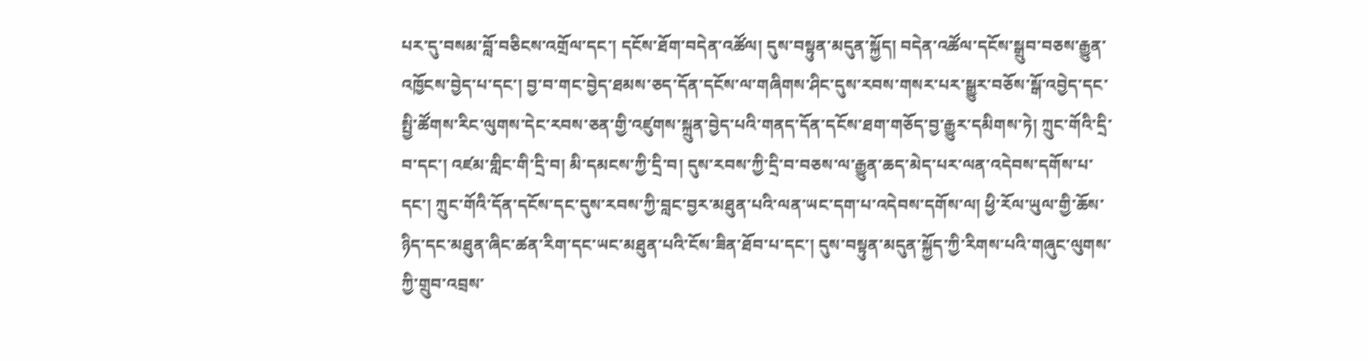པར་དུ་བསམ་བློ་བཅིངས་འགྲོལ་དང་། དངོས་ཐོག་བདེན་འཚོལ། དུས་བསྟུན་མདུན་སྐྱོད། བདེན་འཚོལ་དངོས་སྒྲུབ་བཅས་རྒྱུན་འཁྱོངས་བྱེད་པ་དང་། བྱ་བ་གང་བྱེད་ཐམས་ཅད་དོན་དངོས་ལ་གཞིགས་ཤིང་དུས་རབས་གསར་པར་སྒྱུར་བཅོས་སྒོ་འབྱེད་དང་སྤྱི་ཚོགས་རིང་ལུགས་དེང་རབས་ཅན་གྱི་འཛུགས་སྐྲུན་བྱེད་པའི་གནད་དོན་དངོས་ཐག་གཅོད་བྱ་རྒྱུར་དམིགས་ཏེ། ཀྲུང་གོའི་དྲི་བ་དང་། འཛམ་གླིང་གི་དྲི་བ། མི་དམངས་ཀྱི་དྲི་བ། དུས་རབས་ཀྱི་དྲི་བ་བཅས་ལ་རྒྱུན་ཆད་མེད་པར་ལན་འདེབས་དགོས་པ་དང་། ཀྲུང་གོའི་དོན་དངོས་དང་དུས་རབས་ཀྱི་བླང་བྱར་མཐུན་པའི་ལན་ཡང་དག་པ་འདེབས་དགོས་ལ། ཕྱི་རོལ་ཡུལ་གྱི་ཆོས་ཉིད་དང་མཐུན་ཞིང་ཚན་རིག་དང་ཡང་མཐུན་པའི་ངོས་ཟིན་ཐོབ་པ་དང་། དུས་བསྟུན་མདུན་སྐྱོད་ཀྱི་རིགས་པའི་གཞུང་ལུགས་ཀྱི་གྲུབ་འབྲས་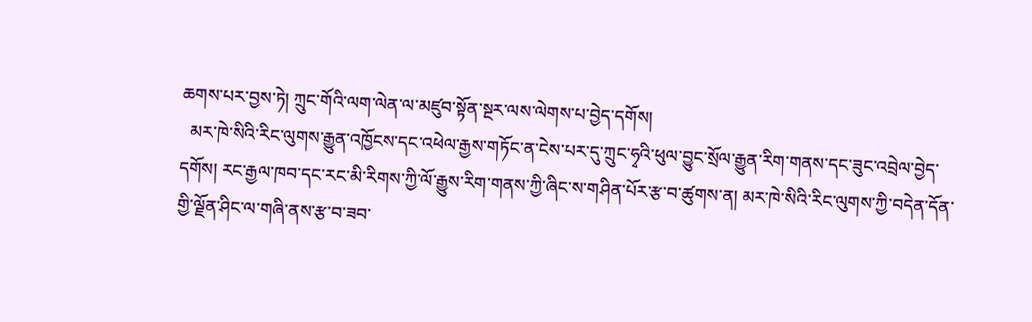ཆགས་པར་བྱས་ཏེ། ཀྲུང་གོའི་ལག་ལེན་ལ་མཛུབ་སྟོན་སྔར་ལས་ལེགས་པ་བྱེད་དགོས།
  མར་ཁེ་སིའི་རིང་ལུགས་རྒྱུན་འཁྱོངས་དང་འཕེལ་རྒྱས་གཏོང་ན་ངེས་པར་དུ་ཀྲུང་ཧྭའི་ཕུལ་བྱུང་སྲོལ་རྒྱུན་རིག་གནས་དང་ཟུང་འབྲེལ་བྱེད་དགོས། རང་རྒྱལ་ཁབ་དང་རང་མི་རིགས་ཀྱི་ལོ་རྒྱུས་རིག་གནས་ཀྱི་ཞིང་ས་གཤིན་པོར་རྩ་བ་ཚུགས་ན། མར་ཁེ་སིའི་རིང་ལུགས་ཀྱི་བདེན་དོན་གྱི་ལྗོན་ཤིང་ལ་གཞི་ནས་རྩ་བ་ཟབ་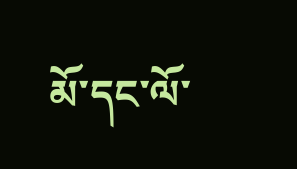མོ་དང་ལོ་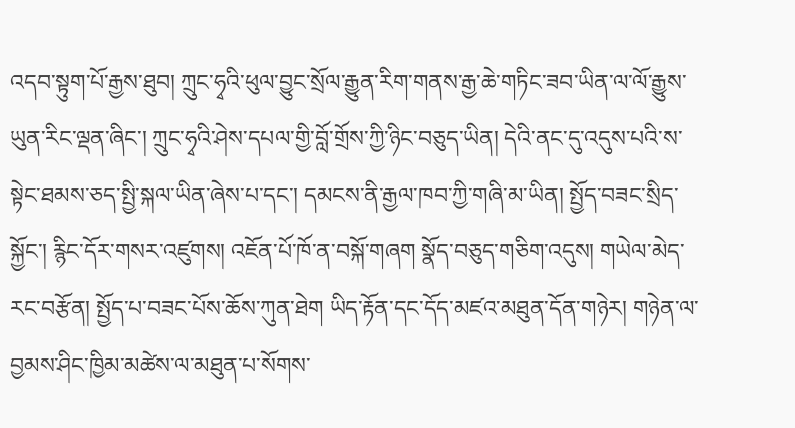འདབ་སྟུག་པོ་རྒྱས་ཐུབ། ཀྲུང་ཧྭའི་ཕུལ་བྱུང་སྲོལ་རྒྱུན་རིག་གནས་རྒྱ་ཆེ་གཏིང་ཟབ་ཡིན་ལ་ལོ་རྒྱུས་ཡུན་རིང་ལྡན་ཞིང་། ཀྲུང་ཧྭའི་ཤེས་དཔལ་གྱི་བློ་གྲོས་ཀྱི་ཉིང་བཅུད་ཡིན། དེའི་ནང་དུ་འདུས་པའི་ས་སྟེང་ཐམས་ཅད་སྤྱི་སྐལ་ཡིན་ཞེས་པ་དང་། དམངས་ནི་རྒྱལ་ཁབ་ཀྱི་གཞི་མ་ཡིན། སྤྱོད་བཟང་སྲིད་སྐྱོང་། རྙིང་དོར་གསར་འཛུགས། འཇོན་པོ་ཁོ་ན་བསྐོ་གཞག སྣོད་བཅུད་གཅིག་འདུས། གཡེལ་མེད་རང་བརྩོན། སྤྱོད་པ་བཟང་པོས་ཆོས་ཀུན་ཐེག ཡིད་རྟོན་དང་དོད་མཛའ་མཐུན་དོན་གཉེར། གཉེན་ལ་བྱམས་ཤིང་ཁྱིམ་མཚེས་ལ་མཐུན་པ་སོགས་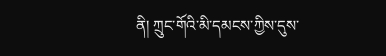ནི། ཀྲུང་གོའི་མི་དམངས་ཀྱིས་དུས་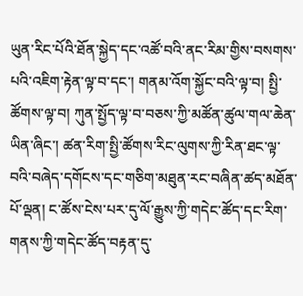ཡུན་རིང་པོའི་ཐོན་སྐྱེད་དང་འཚོ་བའི་ནང་རིམ་གྱིས་བསགས་པའི་འཇིག་རྟེན་ལྟ་བ་དང་། གནམ་འོག་སྐྱོང་བའི་ལྟ་བ། སྤྱི་ཚོགས་ལྟ་བ། ཀུན་སྤྱོད་ལྟ་བ་བཅས་ཀྱི་མཚོན་ཚུལ་གལ་ཆེན་ཡིན་ཞིང་། ཚན་རིག་སྤྱི་ཚོགས་རིང་ལུགས་ཀྱི་རིན་ཐང་ལྟ་བའི་བཞེད་དགོངས་དང་གཅིག་མཐུན་རང་བཞིན་ཚད་མཐོན་པོ་ལྡན། ང་ཚོས་ངེས་པར་དུ་ལོ་རྒྱུས་ཀྱི་གདེང་ཚོད་དང་རིག་གནས་ཀྱི་གདེང་ཚོད་བརྟན་དུ་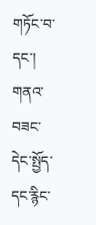གཏོང་བ་དང་། གནའ་བཟང་དེང་སྤྱོད་དང་རྙིང་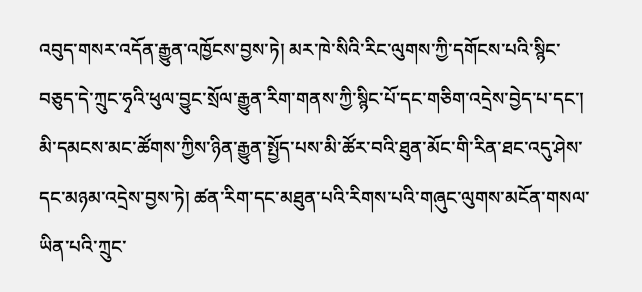འབུད་གསར་འདོན་རྒྱུན་འཁྱོངས་བྱས་ཏེ། མར་ཁེ་སིའི་རིང་ལུགས་ཀྱི་དགོངས་པའི་སྙིང་བཅུད་དེ་ཀྲུང་ཧྭའི་ཕུལ་བྱུང་སྲོལ་རྒྱུན་རིག་གནས་ཀྱི་སྙིང་པོ་དང་གཅིག་འདྲེས་བྱེད་པ་དང་། མི་དམངས་མང་ཚོགས་ཀྱིས་ཉིན་རྒྱུན་སྤྱོད་པས་མི་ཚོར་བའི་ཐུན་མོང་གི་རིན་ཐང་འདུ་ཤེས་དང་མཉམ་འདྲེས་བྱས་ཏེ། ཚན་རིག་དང་མཐུན་པའི་རིགས་པའི་གཞུང་ལུགས་མངོན་གསལ་ཡིན་པའི་ཀྲུང་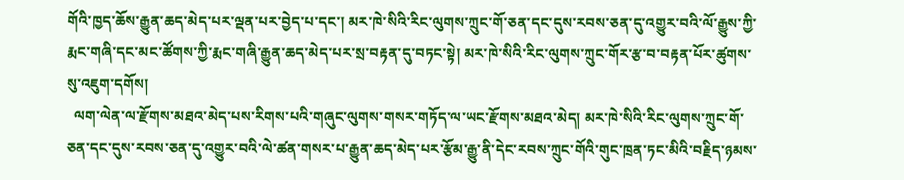གོའི་ཁྱད་ཆོས་རྒྱུན་ཆད་མེད་པར་ལྡན་པར་བྱེད་པ་དང་། མར་ཁེ་སིའི་རིང་ལུགས་ཀྲུང་གོ་ཅན་དང་དུས་རབས་ཅན་དུ་འགྱུར་བའི་ལོ་རྒྱུས་ཀྱི་རྨང་གཞི་དང་མང་ཚོགས་ཀྱི་རྨང་གཞི་རྒྱུན་ཆད་མེད་པར་སྲ་བརྟན་དུ་བཏང་སྟེ། མར་ཁེ་སིའི་རིང་ལུགས་ཀྲུང་གོར་རྩ་བ་བརྟན་པོར་ཚུགས་སུ་འཇུག་དགོས།
  ལག་ལེན་ལ་རྫོགས་མཐའ་མེད་པས་རིགས་པའི་གཞུང་ལུགས་གསར་གཏོད་ལ་ཡང་རྫོགས་མཐའ་མེད། མར་ཁེ་སིའི་རིང་ལུགས་ཀྲུང་གོ་ཅན་དང་དུས་རབས་ཅན་དུ་འགྱུར་བའི་ལེ་ཚན་གསར་པ་རྒྱུན་ཆད་མེད་པར་རྩོམ་རྒྱུ་ནི་དེང་རབས་ཀྲུང་གོའི་གུང་ཁྲན་ཏང་མིའི་བརྗིད་ཉམས་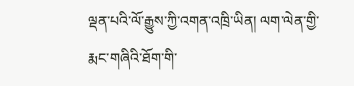ལྡན་པའི་ལོ་རྒྱུས་ཀྱི་འགན་འཁྲི་ཡིན། ལག་ལེན་གྱི་རྨང་གཞིའི་ཐོག་གི་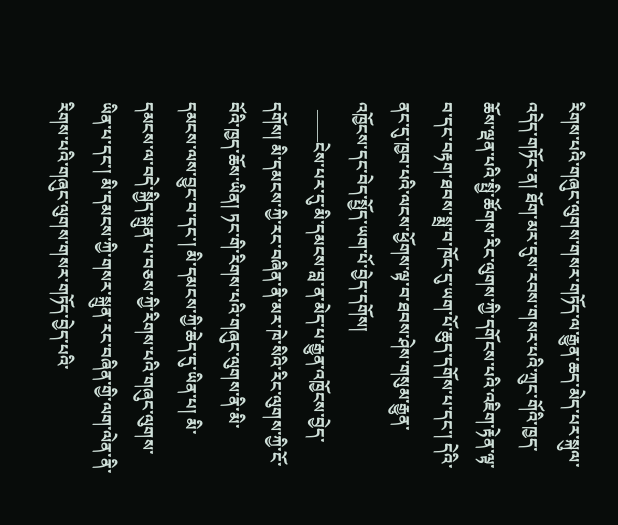རིགས་པའི་གཞུང་ལུགས་གསར་གཏོད་ལ་རྒྱུན་ཆད་མེད་པར་སྐུལ་འདེད་གཏོང་ན། ཐོག་མར་དུས་རབས་གསར་པའི་ཀྲུང་གོའི་ཁྱད་ཆོས་ལྡན་པའི་སྤྱི་ཚོགས་རིང་ལུགས་ཀྱི་དགོངས་པའི་འཇིག་རྟེན་ལྟ་བ་དང་བརྟག་ཐབས་སྨྲ་བ་ཁོང་དུ་ཡག་པོ་ཆུད་དགོས་པ་དང་། དེའི་ནང་དུ་ཁྱབ་པའི་ལངས་ཕྱོགས་ལྟ་བ་ཐབས་ཤེས་གསུམ་རྒྱུན་འཁྱོངས་དང་བེད་སྤྱོད་ཡག་པོ་བྱེད་དགོས།
  ——ངེས་པར་དུ་མི་དམངས་བླ་ན་མེད་པ་རྒྱུན་འཁྱོངས་བྱེད་དགོས། མི་དམངས་ཀྱི་རང་བཞིན་ནི་མར་ཁེ་སིའི་རིང་ལུགས་ཀྱི་ངོ་བོའི་ཁྱད་ཆོས་ཡིན། ཏང་གི་རིགས་པའི་གཞུང་ལུགས་ནི་མི་དམངས་ལས་བྱུང་བ་དང་། མི་དམངས་ཀྱི་ཆེད་དུ་ཡིན་པ། མི་དམངས་ལ་བདེ་སྐྱིད་སྐྲུན་པ་བཅས་ཀྱི་རིགས་པའི་གཞུང་ལུགས་ཡིན་པ་དང་། མི་དམངས་ཀྱི་གསར་སྐྲུན་རང་བཞིན་གྱི་ལག་ལེན་ནི་རིགས་པའི་གཞུང་ལུགས་གསར་གཏོད་བྱེད་པའི་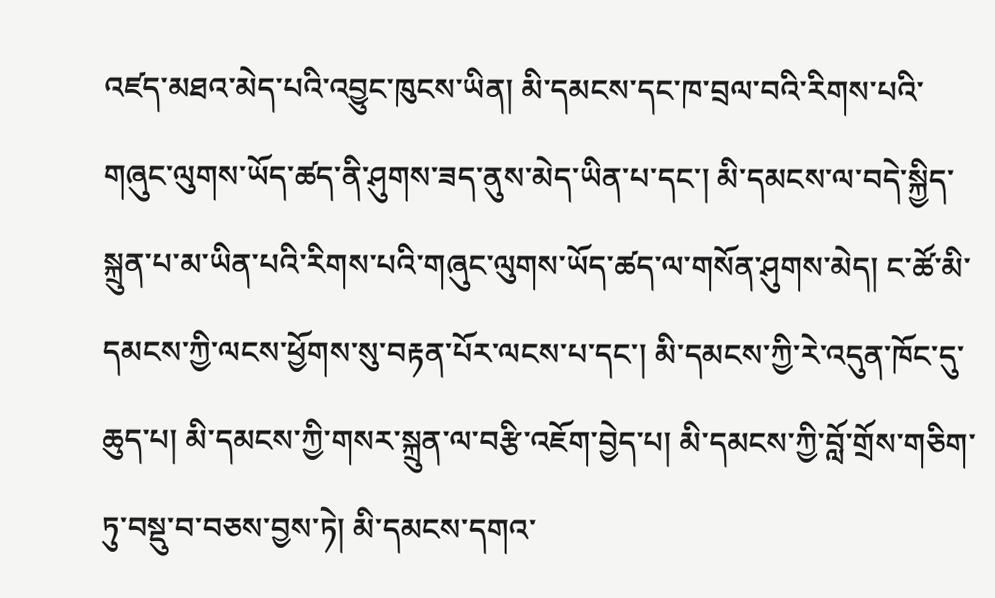འཛད་མཐའ་མེད་པའི་འབྱུང་ཁུངས་ཡིན། མི་དམངས་དང་ཁ་བྲལ་བའི་རིགས་པའི་གཞུང་ལུགས་ཡོད་ཚད་ནི་ཤུགས་ཟད་ནུས་མེད་ཡིན་པ་དང་། མི་དམངས་ལ་བདེ་སྐྱིད་སྐྲུན་པ་མ་ཡིན་པའི་རིགས་པའི་གཞུང་ལུགས་ཡོད་ཚད་ལ་གསོན་ཤུགས་མེད། ང་ཚོ་མི་དམངས་ཀྱི་ལངས་ཕྱོགས་སུ་བརྟན་པོར་ལངས་པ་དང་། མི་དམངས་ཀྱི་རེ་འདུན་ཁོང་དུ་ཆུད་པ། མི་དམངས་ཀྱི་གསར་སྐྲུན་ལ་བརྩི་འཇོག་བྱེད་པ། མི་དམངས་ཀྱི་བློ་གྲོས་གཅིག་ཏུ་བསྡུ་བ་བཅས་བྱས་ཏེ། མི་དམངས་དགའ་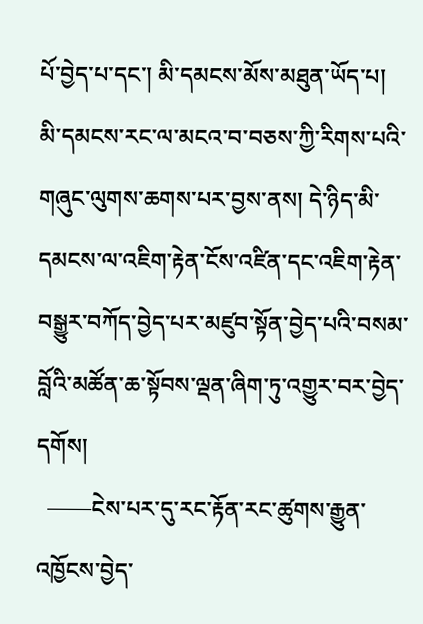པོ་བྱེད་པ་དང་། མི་དམངས་མོས་མཐུན་ཡོད་པ། མི་དམངས་རང་ལ་མངའ་བ་བཅས་ཀྱི་རིགས་པའི་གཞུང་ལུགས་ཆགས་པར་བྱས་ནས། དེ་ཉིད་མི་དམངས་ལ་འཇིག་རྟེན་ངོས་འཛིན་དང་འཇིག་རྟེན་བསྒྱུར་བཀོད་བྱེད་པར་མཛུབ་སྟོན་བྱེད་པའི་བསམ་བློའི་མཚོན་ཆ་སྟོབས་ལྡན་ཞིག་ཏུ་འགྱུར་བར་བྱེད་དགོས།
  ——ངེས་པར་དུ་རང་རྟོན་རང་ཚུགས་རྒྱུན་འཁྱོངས་བྱེད་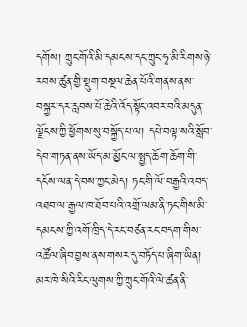དགོས། ཀྲུང་གོའི་མི་དམངས་དང་ཀྲུང་ཧྭ་མི་རིགས་ཉེ་རབས་ཚུན་གྱི་སྡུག་བསྔལ་ཆེན་པོའི་གནས་ནས་བསྐྱར་དར་རླབས་པོ་ཆེའི་འོད་སྟོང་འབར་བའི་མདུན་ལྗོངས་ཀྱི་ཕྱོགས་སུ་བསྐྱོད་པ་ལ། དཔེ་བལྟ་སའི་སློབ་དེབ་གཏན་ནས་ཡོད་མ་མྱོང་ལ་སྤྱད་ཆོག་ཆོག་གི་དངོས་ལན་དེ་བས་ཀྱང་མེད། ཏང་གི་ལོ་བརྒྱའི་འབད་འཐབ་ལ་རྒྱལ་ཁ་ཐོབ་པའི་འགྲོ་ལམ་ནི་ཏང་གིས་མི་དམངས་ཀྱི་འགོ་ཁྲིད་དེ་རང་བཙན་རང་བདག་གིས་འཚོལ་ཞིབ་བྱས་ནས་གསར་དུ་བཏོད་པ་ཞིག་ཡིན། མར་ཁེ་སིའི་རིང་ལུགས་ཀྱི་ཀྲུང་གོའི་ལེ་ཚན་ནི་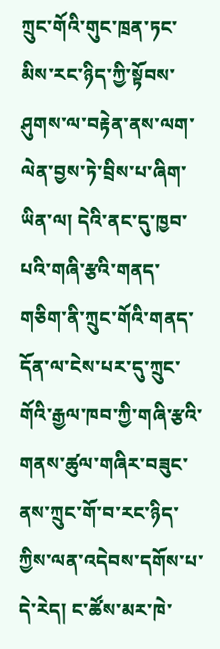ཀྲུང་གོའི་གུང་ཁྲན་ཏང་མིས་རང་ཉིད་ཀྱི་སྟོབས་ཤུགས་ལ་བརྟེན་ནས་ལག་ལེན་བྱས་ཏེ་བྲིས་པ་ཞིག་ཡིན་ལ། དེའི་ནང་དུ་ཁྱབ་པའི་གཞི་རྩའི་གནད་གཅིག་ནི་ཀྲུང་གོའི་གནད་དོན་ལ་ངེས་པར་དུ་ཀྲུང་གོའི་རྒྱལ་ཁབ་ཀྱི་གཞི་རྩའི་གནས་ཚུལ་གཞིར་བཟུང་ནས་ཀྲུང་གོ་བ་རང་ཉིད་ཀྱིས་ལན་འདེབས་དགོས་པ་དེ་རེད། ང་ཚོས་མར་ཁེ་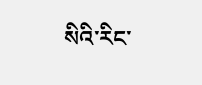སིའི་རིང་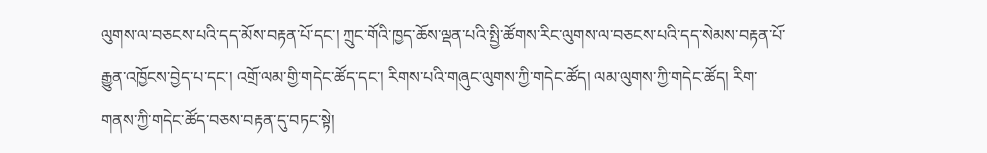ལུགས་ལ་བཅངས་པའི་དད་མོས་བརྟན་པོ་དང་། ཀྲུང་གོའི་ཁྱད་ཆོས་ལྡན་པའི་སྤྱི་ཚོགས་རིང་ལུགས་ལ་བཅངས་པའི་དད་སེམས་བརྟན་པོ་རྒྱུན་འཁྱོངས་བྱེད་པ་དང་། འགྲོ་ལམ་གྱི་གདེང་ཚོད་དང་། རིགས་པའི་གཞུང་ལུགས་ཀྱི་གདེང་ཚོད། ལམ་ལུགས་ཀྱི་གདེང་ཚོད། རིག་གནས་ཀྱི་གདེང་ཚོད་བཅས་བརྟན་དུ་བཏང་སྟེ།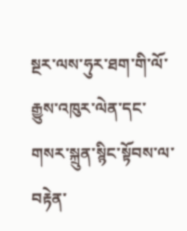སྔར་ལས་ཧུར་ཐག་གི་ལོ་རྒྱུས་འཁུར་ལེན་དང་གསར་སྐྲུན་སྙིང་སྟོབས་ལ་བརྟེན་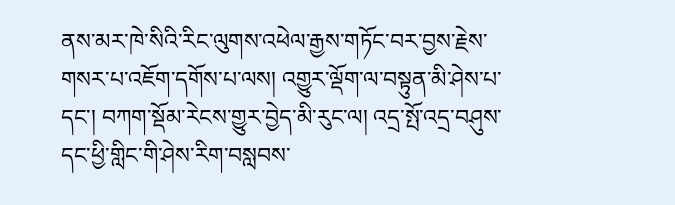ནས་མར་ཁེ་སིའི་རིང་ལུགས་འཕེལ་རྒྱས་གཏོང་བར་བྱས་རྗེས་གསར་པ་འཇོག་དགོས་པ་ལས། འགྱུར་ལྡོག་ལ་བསྟུན་མི་ཤེས་པ་དང་། བཀག་སྡོམ་རེངས་གྱུར་བྱེད་མི་རུང་ལ། འདྲ་སྤོ་འདྲ་བཤུས་དང་ཕྱི་གླིང་གི་ཤེས་རིག་བསླབས་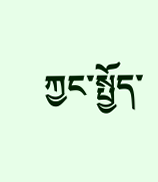ཀྱང་སྤྱོད་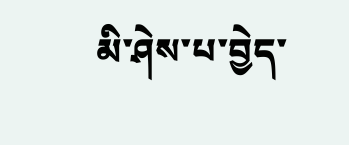མི་ཤེས་པ་བྱེད་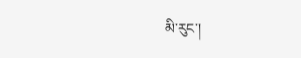མི་རུང་།